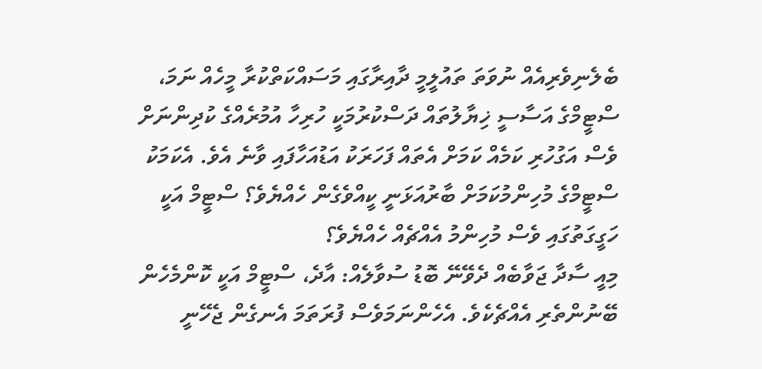ބެލެނިވެރިއެއް ނުވަތަ ތައުލީމީ ދާއިރާގައި މަސައްކަތްކުރާ މީހެއް ނަމަ، ސްޓީމްގެ އަސާސީ ޚިޔާލުތައް ދަސްކުރުމަކީ ހުރިހާ އުމުރެއްގެ ކުދިންނަށް ވެސް އަގުހުރި ކަމެއް ކަމަށް އެތައް ފަހަރަކު އަޑުއަހާފައި ވާނެ އެވެ. އެކަމަކު ސްޓީމްގެ މުހިންމުކަމަށް ބާރުއަޅަނީ ކީއްވެގެން ހެއްޔެވެ؟ ސްޓީމް އަކީ ހަގީގަތުގައި ވެސް މުހިންމު އެއްޗެއް ހެއްޔެވެ؟
މިއީ ސާދާ ޖަވާބެއް ދެވޭނޭ ބޮޑު ސުވާލެއް: އާދެ، ސްޓީމް އަކީ ކޮންމެހެން ބޭނުންތެރި އެއްޗެކެވެ. އެހެންނަމަވެސް ފުރަތަމަ އެނގެން ޖެހޭނީ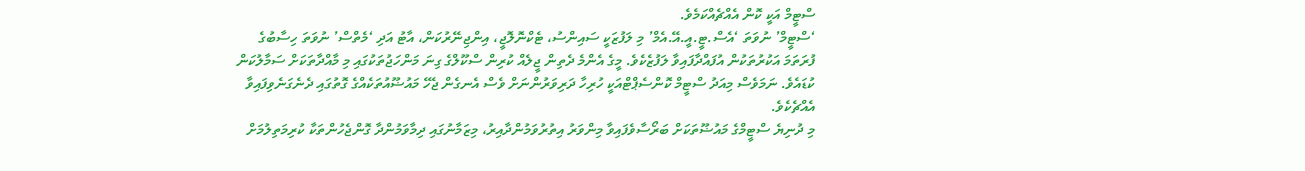ސްޓީމް އަކީ ކޮން އެއްޗެއްކަމެވެ.
‘ސްޓީމް’ ނުވަތަ ‘އެސް.ޓީ.އީ.އޭ.އެމް’ މި ލަފުޒަކީ ސައިންސު، ޓެކްނޮލޮޖީ، އިންޖިނޭރުކަން، އާޓު އަދި ‘މެތްސް’ ނުވަތަ ހިސާބުގެ ފުރަތަމަ އަކުރުތަކުން އުފައްދާފައިވާ ލަފުޒެކެވެ. މީގެ އެންމެ ދެތިން ޖީލެއް ކުރިން ސްކޫލްގެ ގިނަ މަންހަޖުތަކުގައި މި މާއްދާތަކަށް ސަމާލުކަން ކުޑައެވެ. ނަމަވެސް މިއަދު ސްޓީމް ކޮންސެޕްޓްއަކީ ހުރިހާ ދަރިވަރުންނަށް ވެސް އެނގެން ޖެހޭ މައުޟޫއުތަކެއްގެ ގޮތުގައި ދެނެގަނެވިފައިވާ އެއްޗެކެވެ.
މި ދުނިޔެ ސްޓީމްގެ މައުޟޫތަކަށް ބަރޯސާވެފައިވާ މިންވަރު އިތުރުވަމުންދާއިރު، މިޒަމާނުގައި ދިމާވަމުންދާ ގޮންޖެހުންތަކާ ކުރިމަތިލުމަށް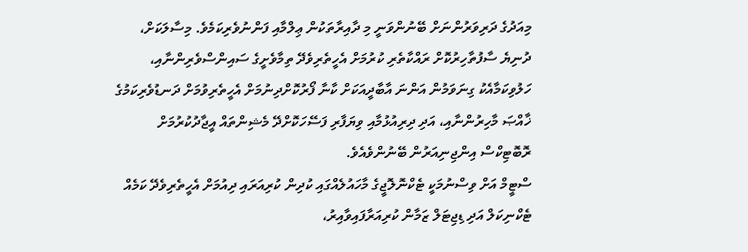މިއަދުގެ ދަރިވަރުންނަށް ބޭނުންވަނީ މި ދާއިރާތަކުން ޢިލްމާއި ފަންނުވެރިކަމެވެ. މިސާލަކަށް، ދުނިޔެ ސާފުތާހިރުކޮށް ރައްކާތެރި ކުރުމަށް އެހީތެރިވެދޭ ތިމާވެށީގެ ސައިންސްވެރިންނާއި، ހަލުވިކަމާއެކު ގިނަވަމުން އަންނަ އާބާދީއަކަށް ކާނާ ފޯރުކޮށްދިނުމަށް އެހީތެރިވުމަށް ދަނޑުވެރިކަމުގެ ޚާއްޞަ މާހިރުންނާއި، އަދި ދިރިއުޅުމާއި ވިޔަފާރި ފަސޭހަކޮށްދޭ މެޝިންތައް އީޖާދުކުރުމަށް ރޮބޮޓިކްސް އިންޖިނިއަރުން ބޭނުންވެއެވެ.
ސްޓީމް އަށް ވިސްނުމަކީ ޓެކްނޮލޮޖީގެ މާހައުލެއްގައި ކުދިން ކުރިއަރައި ދިއުމަށް އެހީތެރިވެދޭ ކަމެއް
ޓެކްނިކަލް އަދި ޑިޖިޓަލް ޒަމާން ކުރިއަރާފައިވާއިރު،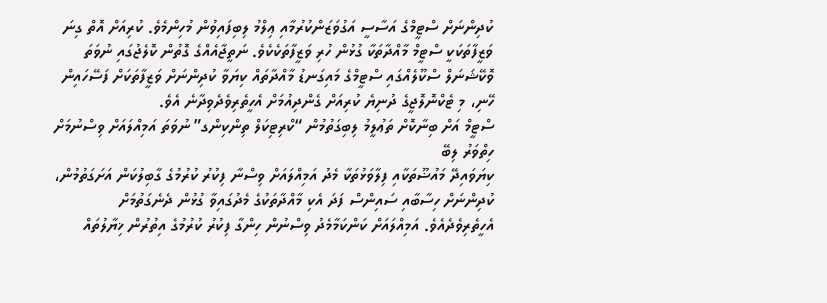ކުދިންނަށް ސްޓީމްގެ އަސާސީ އަގުވަޒަންކުރުމާއި ޢިލްމު ލިބިފައިވުން މުހިންމެވެ. ކުރިއަށް އޮތް ގިނަ ވަޒީފާތަކަކީ ސްޓީމް މާއްދާތަކާ ގުޅުން ހުރި ވަޒީފާތަކެކެވެ. ނަތީޖާއެއްގެ ގޮތުން ކޮލެޖުގައި ނުވަތަ ވޮކޭޝަނަލް ސްކޫލެއްގައި ސްޓީމްގެ މައިގަނޑު މާއްދާތައް ކިޔަވާ ކުދިންނަށް ވަޒީފާތަކަށް ފަސޭހައިން ހޭނި، މި ޓެކްނޮލޮޖީގެ ދުނިޔެ ކުރިއަށް ގެންދިއުމަށް އެހީތެރިވެދެވިދާނެ އެވެ.
ސްޓީމް އަށް ބިނާކޮށް ތަޢުލީމު ލިބިގަތުމުން “ކްރިޓިކަލް ތިންކިންގ” ނުވަތަ އަމިއްލައަށް ވިސްނުމަށް ހިތްވަރު ލިބޭ
ކިޔަވައިދޭ މައުޟޫތަކާއި ފިލާވަޅުތަކާ މެދު އަމިއްލައަށް ވިސްނާ ފިކުރު ކުރުމުގެ ގާބިލުކަން އަށަގަތުމުން، ކުދިންނަށް ހިސާބާއި ސައިންސް ފަދަ އެކި މާއްދާތަކުގެ މެދުގައިވާ ގުޅުން ދެނެގަތުމަށް އެހީތެރިވެދެއެވެ. އަމިއްލައަށް ކަންކަމާމެދު ވިސްނުން ހިންގާ ފިކުރު ކުރުމުގެ އިތުރުން ޚިޔާލުތައް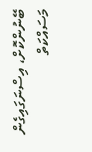ބޭނުންކޮށް، އިސްނަގައިގެން މަސައްކަތް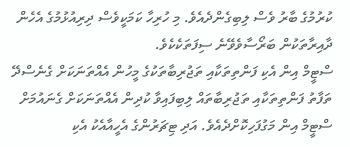ކުރުމުގެ ބާރު ވެސް ލިބިގެންދެއެވެ. މި ހުރިހާ ކަމަކީވެސް ދިރިއުޅުމުގެ އެހެން ދާއިރާތަކުން ބަރޯސާވެވޭނެ ސިފަތަކެކެވެ.
ސްޓީމް އިން އެކި ފަންތިތަކާއި ތަޖުރިބާތަކުގެ މީހުން އެއްތަނަކަށް ގެނެސްދޭ
ތަފާތު ފަންތިތަކާއި ތަޖުރިބާތައް ލިބިފައިވާ ކުދިން އެއްތަނަކަށް ގެނައުމަށް ސްޓީމް އިން މަގުފަހިކޮށްދެއެވެ. އަދި ޓިޗަރުންގެ އެހީއާއެކު އެކި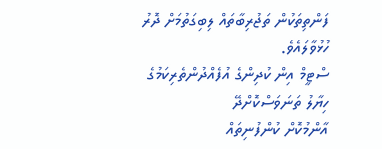ފަންތިތަކުން ތަޖުރިބާތައް ލިބިގަތުމަށް ދޮރު ހުޅުވާލައެވެ.
ސްޓީމް އިން ކުދިންގެ އުފެއްދުންތެރިކަމުގެ ހިޔާލު ތަނަވަސްކޮށްދޭ
އާންމުކޮށް ކުންފުނިތައް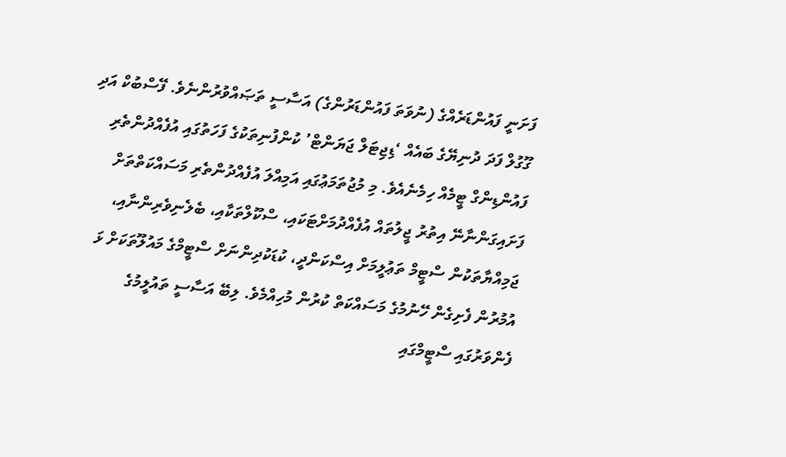ފަށަނީ ފައުންޑަރެއްގެ (ނުވަތަ ފައުންޑަރުންގެ) އަސާސީ ތަޞައްވުރުންނެވެ. ފޭސްބުކް އަދި ގޫގުލް ފަދަ ދުނިޔޭގެ ބައެއް ‘ޑިޖިޓަލް ޖަޔަންޓް’ ކުންފުނިތަކުގެ ފަހަތުގައި އުފެއްދުންތެރި ފައުންޑިންގް ޓީމެއް ހިމެނެއެވެ. މި މުޖުތަމަޢުގައި އަމިއްލަ އުފެއްދުންތެރި މަސައްކަތްތަށް ފަށައިގަންނާނޭ އިތުރު ޖީލުތައް އުފެއްދުމަށްޓަކައި، ސްކޫލްތަކާއި، ބެލެނިވެރިންނާއި، ޖަމިއްޔާތަކުން ސްޓީމް ތަޢުލީމަށް އިސްކަންދީ، ކުޑަކުދިންނަށް ސްޓީމްގެ މައުލޫތަކަށް ޅަ އުމުރުން ފެށިގެން ހޭނުމުގެ މަސައްކަތް ކުރުން މުހިއްމެވެ. ލިބޭ އަސާސީ ތައުލީމުގެ ފެންވަރުގައި ސްޓީމްގައި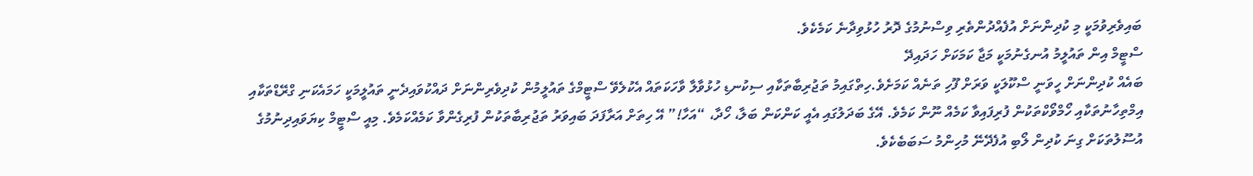ބައިވެރިވުމަކީ މި ކުދިންނަށް އުފެއްދުންތެރި ވިސްނުމުގެ ދޮރު ހުޅުވިދާނެ ކަމެކެވެ.
ސްޓީމް އިން ތައުލީމު އުނގެނުމަކީ މަޖާ ކަމަކަށް ހަދައިދޭ
ބައެއް ކުދިންނަށް ހީވަނީ ސްކޫލަކީ ވަރަށް ފޫހި ތަނެއް ކަމަށެވެ.ހިތްގައިމު ތަޖުރިބާތަކާއި ސިކުނޑި ހުޅުވާލާ ވާހަކަތައް އެކުލެވޭ ސްޓީމްގެ ތައުލީމުން ކުދިވެރިންނަށް ދައްކުވައިދެނީ ތައުލީމަކީ ހަމައެކަނި ގްރޭޑްތަކާއި އިމްތިހާނުތަކާއި ހޯމްވޯކްތަކުން ފުރިފައިވާ ކަމެއް ނޫން ކަމެވެ. އޭގެ ބަދަލުގައި އެއީ ކަންކަން ބަލާ، ހޯދާ، “އަހާ!” އޭ ހިތަށް އަރާފަދަ ބައިވަރު ތަޖުރިބާތަކުން ފުރިގެންވާ ކަމެއްކަމެވެ. މިއީ ސްޓީމް ކިޔަވައިދިނުމުގެ އުސޫލުތަކަށް ގިނަ ކުދިން ލޯބި އުފެދޭނޭ މުހިންމު ސަބަބެކެވެ.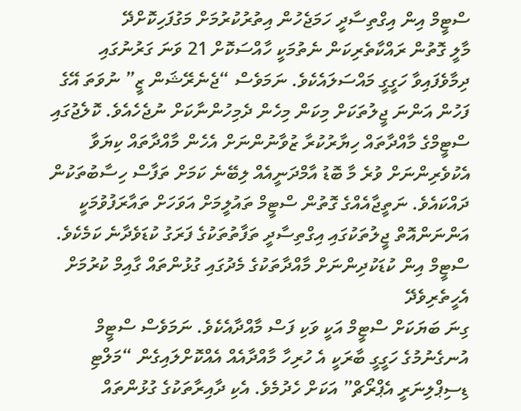ސްޓީމް އިން އިގްތިސާދީ ހަމަޖެހުން އިތުރުކުރުމަށް މަގުފަހިކޮށްދޭ
މާލީ ގޮތުން ރައްކާތެރިކަން ނެތުމަކީ ހާއްސަކޮށް 21 ވަނަ ގަރުނުގައި ދިމާވެފައިވާ ހަގީގީ މައްސަލައެކެވެ. ނަމަވެސް “ޖެނެރޭޝަން ޒީ” ނުވަތަ އޭގެ ފަހުން އަންނަ ޖީލުތަކަށް މިކަން މިހެން ދެމިހުންނާކަށް ނުޖެހެއެވެ. ކޮލެޖުގައި ސްޓީމްގެ މާއްދާތައް ހިޔާރުކުރާ ޒުވާނުންނަށް އެހެން މާއްދާތައް ކިޔަވާ އެކުވެރިންނަށް ވުރެ މާ ބޮޑު އާމްދަނީއެއް ލިބޭނެ ކަމަށް ތަފާސް ހިސާބުތަކުން ދައްކައެވެ. ނަތީޖާއެއްގެ ގޮތުން ސްޓީމް ތައުލީމަށް އަވަހަށް ތައާރަފުވުމަކީ އަންނަންއޮތް ޖީލުތަކުގައި އިގްތިސާދީ ތަފާތުތަކުގެ ފަރަގު ކުޑަވެދާނެ ކަމެކެވެ.
ސްޓީމް އިން ކުޑަކުދިންނަށް މާއްދާތަކުގެ މެދުގައި ގުޅުންތައް ގާއިމް ކުރުމަށް އެހީތެރިވެދޭ
ގިނަ ބަޔަކަށް ސްޓީމް އަކީ ވަކި ފަސް މާއްދާއެކެވެ. ނަމަވެސް ސްޓީމް އުނގެނުމުގެ ހަގީގީ ބާރަކީ އެ ހުރިހާ މާއްދާއެއް އެއްކޮށްލައިގެން “މަލްޓި ޑިސިޕްލިނަރީ އެޕްރޯޗް” އަކަށް ހެދުމެވެ. އެކި ދާއިރާތަކުގެ ގުޅުންތައް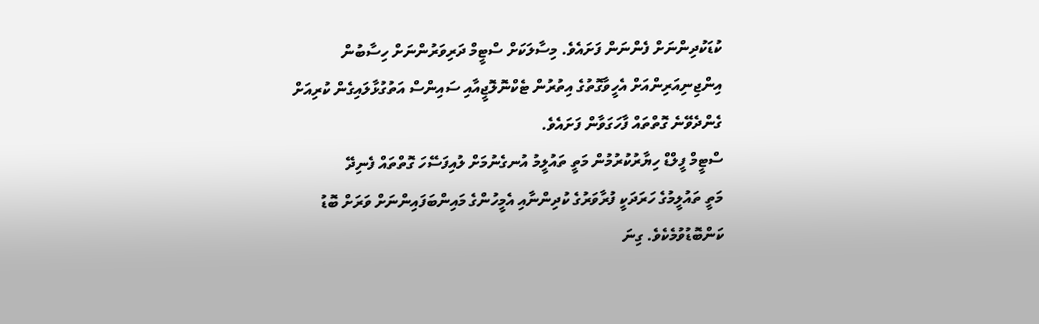ކުޑަކުދިންނަށް ފެންނަން ފަށައެވެ. މިސާލަކަށް ސްޓީމް ދަރިވަރުންނަށް ހިސާބުން އިންޖިނިއަރިންއަށް އެހީވާގޮތުގެ އިތުރުން ޓެކްނޮލޮޖީއާއި ސައިންސް އަތުގުޅާލައިގެން ކުރިއަށް ގެންދެވޭނެ ގޮތްތައް ފާހަގަވާން ފަށައެވެ.
ސްޓީމް ފީލްޑް ހިޔާރުކުރުމުން މަތީ ތައުލީމު އުނގެނުމަށް ލުއިފަސޭހަ ގޮތްތައް ފެނިދޭ
މަތީ ތައުލީމުގެ ހަރަދަކީ ފުރާވަރުގެ ކުދިންނާއި އެމީހުންގެ މައިންބަފައިންނަށް ވަރަށް ބޮޑު ކަންބޮޑުވުމެކެވެ. ގިނަ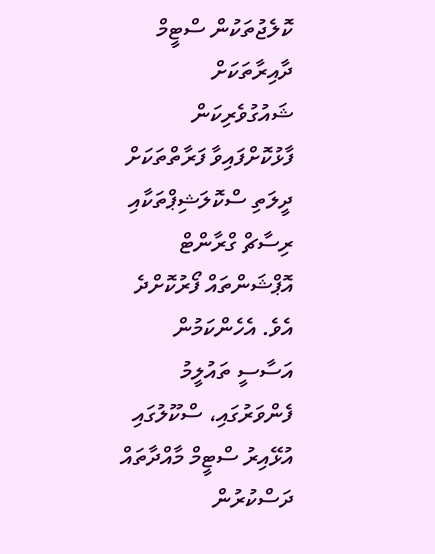ކޮލެޖުތަކުން ސްޓީމް ދާއިރާތަކަށް ޝައުގުވެރިކަން ފާޅުކޮށްފައިވާ ފަރާތްތަކަށް ދީލަތި ސްކޮލަޝިޕްތަކާއި ރިސާޗް ގްރާންޓް އޮޕްޝަންތައް ފޯރުކޮށްދެ އެވެ. އެހެންކަމުން އަސާސީ ތައުލީމު ފެންވަރުގައި، ސްކޫލުގައި އުޅޭއިރު ސްޓީމް މާއްދާތައް ދަސްކުރުން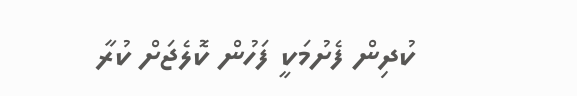ކުދިން ފެށުމަކީ ފަހުން ކޮލެޖަށް ކުރާ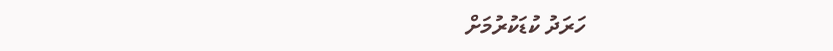ހަރަދު ކުޑަކުރުމަށް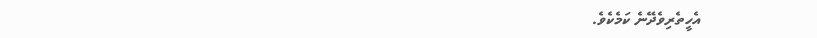އެހީތެރިވެދޭނެ ކަމެކެވެ.